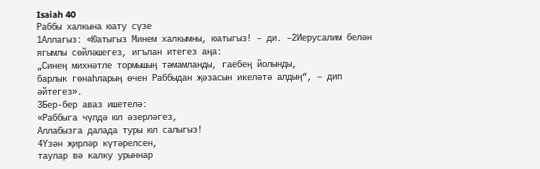Isaiah 40
Раббы халкына юату сүзе
1Аллагыз: «Юатыгыз Минем халкымны, юатыгыз! – ди. –2Иерусалим белән ягымлы сөйләшегез, игълан итегез аңа:
„Синең михнәтле тормышың тәмамланды, гаебең йолынды,
барлык гөнаһларың өчен Раббыдан җәзасын икеләтә алдың“, – дип әйтегез».
3Бер-бер аваз ишетелә:
«Раббыга чүлдә юл әзерләгез,
Аллабызга далада туры юл салыгыз!
4Үзән җирләр күтәрелсен,
таулар вә калку урыннар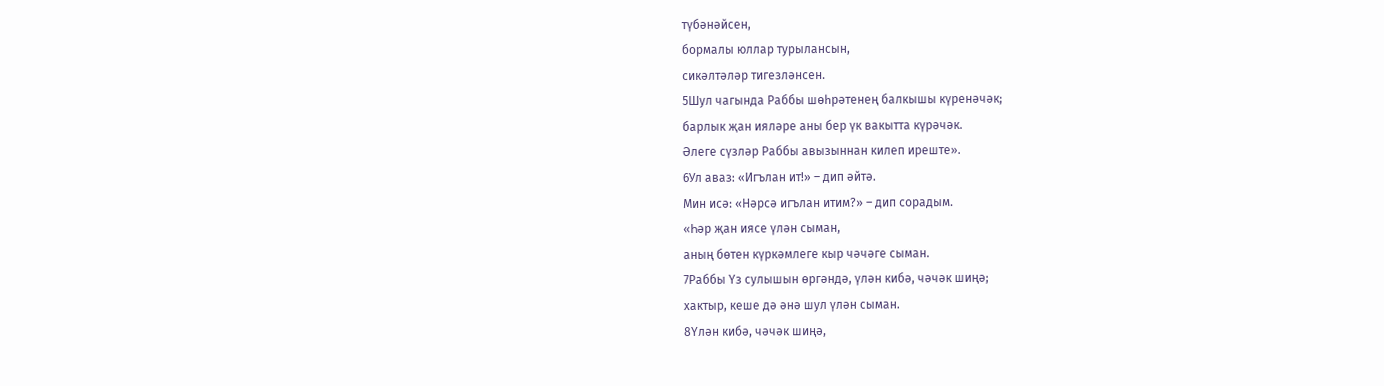түбәнәйсен,
бормалы юллар турылансын,
сикәлтәләр тигезләнсен.
5Шул чагында Раббы шөһрәтенең балкышы күренәчәк;
барлык җан ияләре аны бер үк вакытта күрәчәк.
Әлеге сүзләр Раббы авызыннан килеп иреште».
6Ул аваз: «Игълан ит!» – дип әйтә.
Мин исә: «Нәрсә игълан итим?» – дип сорадым.
«Һәр җан иясе үлән сыман,
аның бөтен күркәмлеге кыр чәчәге сыман.
7Раббы Үз сулышын өргәндә, үлән кибә, чәчәк шиңә;
хактыр, кеше дә әнә шул үлән сыман.
8Үлән кибә, чәчәк шиңә,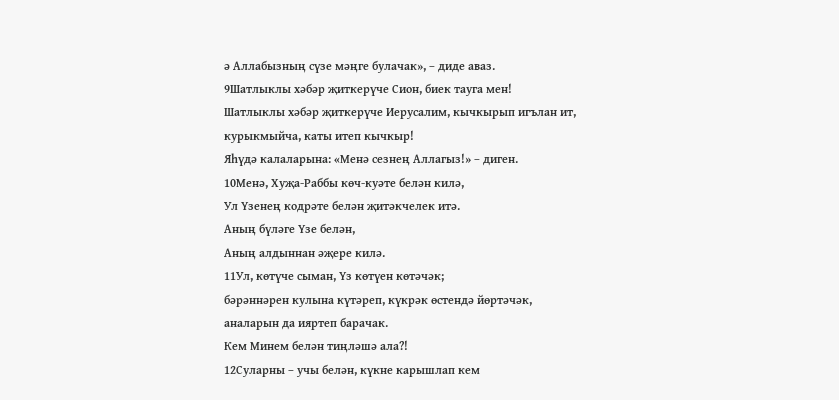ә Аллабызның сүзе мәңге булачак», – диде аваз.
9Шатлыклы хәбәр җиткерүче Сион, биек тауга мен!
Шатлыклы хәбәр җиткерүче Иерусалим, кычкырып игълан ит,
курыкмыйча, каты итеп кычкыр!
Яһүдә калаларына: «Менә сезнең Аллагыз!» – диген.
10Менә, Хуҗа-Раббы көч-куәте белән килә,
Ул Үзенең кодрәте белән җитәкчелек итә.
Аның бүләге Үзе белән,
Аның алдыннан әҗере килә.
11Ул, көтүче сыман, Үз көтүен көтәчәк;
бәрәннәрен кулына күтәреп, күкрәк өстендә йөртәчәк,
аналарын да ияртеп барачак.
Кем Минем белән тиңләшә ала?!
12Суларны – учы белән, күкне карышлап кем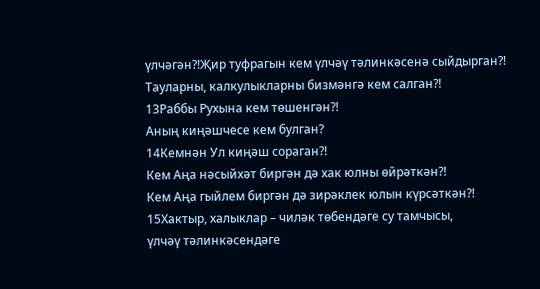үлчәгән?!Җир туфрагын кем үлчәү тәлинкәсенә сыйдырган?!
Тауларны, калкулыкларны бизмәнгә кем салган?!
13Раббы Рухына кем төшенгән?!
Аның киңәшчесе кем булган?
14Кемнән Ул киңәш сораган?!
Кем Аңа нәсыйхәт биргән дә хак юлны өйрәткән?!
Кем Аңа гыйлем биргән дә зирәклек юлын күрсәткән?!
15Хактыр, халыклар – чиләк төбендәге су тамчысы,
үлчәү тәлинкәсендәге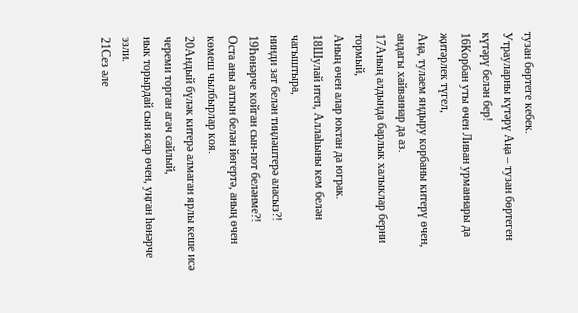тузан бөртеге кебек.
Утрауларны күтәрү Аңа – тузан бөртеген күтәрү белән бер!
16Корбан уты өчен Ливан урманнары да җитәрлек түгел,
Аңа, тулаем яндыру корбаны китерү өчен, андагы хайваннар да аз.
17Аның алдында барлык халыклар берни тормый,
Аның өчен алар юктан да юграк.
18Шулай итеп, Аллаһыны кем белән чагыштыра,
нинди зат белән тиңләштерә аласыз?!
19Һөнәрче койган сын-пот беләнме?!
Оста аны алтын белән йөгертә, аның өчен көмеш чылбырлар коя.
20Андый бүләк китерә алмаган ярлы кеше исә
череми торган агач сайлый,
нык торырдай сын ясар өчен, уңган һөнәрче эзли.
21Сез әле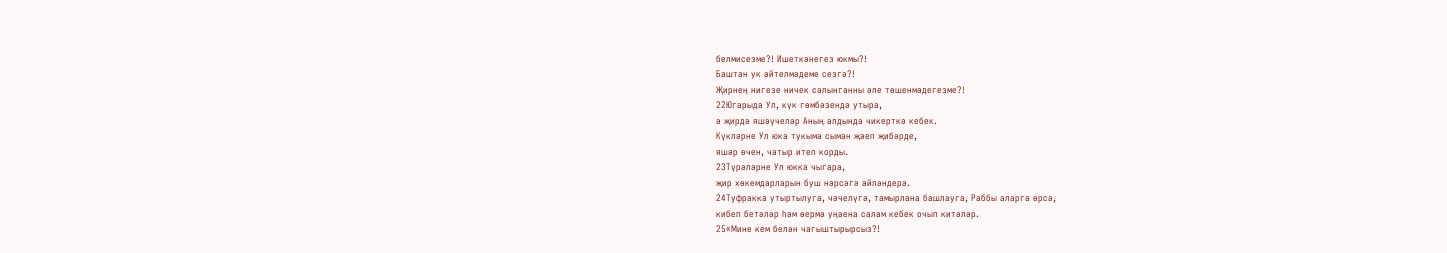белмисезме?! Ишеткәнегез юкмы?!
Баштан ук әйтелмәдеме сезгә?!
Җирнең нигезе ничек салынганны әле төшенмәдегезме?!
22Югарыда Ул, күк гөмбәзендә утыра,
ә җирдә яшәүчеләр Аның алдында чикерткә кебек.
Күкләрне Ул юка тукыма сыман җәеп җибәрде,
яшәр өчен, чатыр итеп корды.
23Түрәләрне Ул юкка чыгара,
җир хөкемдарларын буш нәрсәгә әйләндерә.
24Туфракка утыртылуга, чәчелүгә, тамырлана башлауга, Раббы аларга өрсә,
кибеп бетәләр һәм өермә уңаена салам кебек очып китәләр.
25«Мине кем белән чагыштырырсыз?!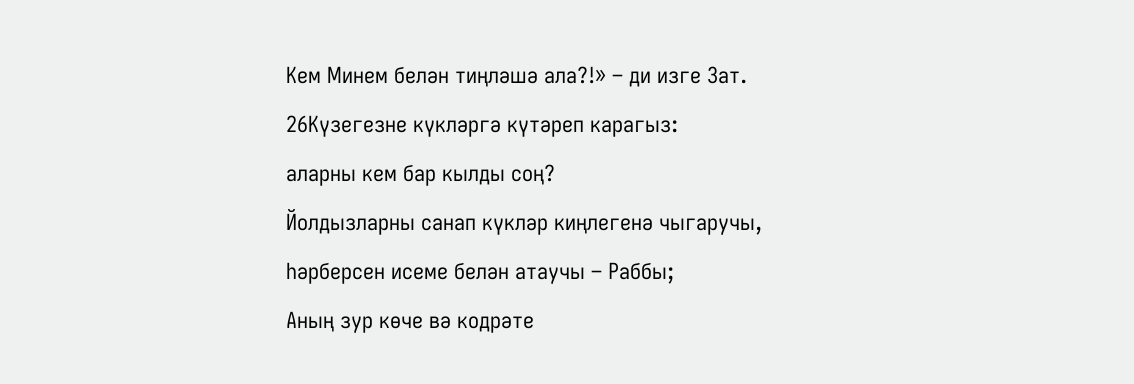Кем Минем белән тиңләшә ала?!» – ди изге Зат.
26Күзегезне күкләргә күтәреп карагыз:
аларны кем бар кылды соң?
Йолдызларны санап күкләр киңлегенә чыгаручы,
һәрберсен исеме белән атаучы – Раббы;
Аның зур көче вә кодрәте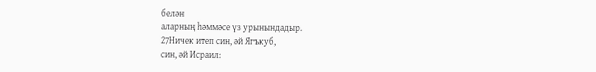белән
аларның һәммәсе үз урынындадыр.
27Ничек итеп син, әй Ягъкуб,
син, әй Исраил: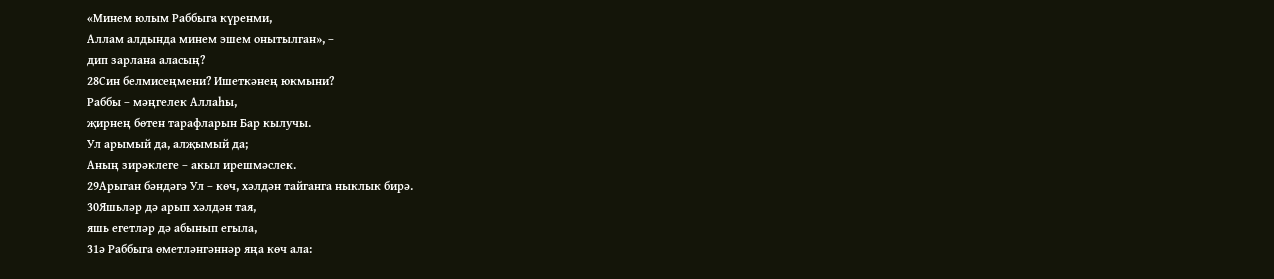«Минем юлым Раббыга күренми,
Аллам алдында минем эшем онытылган», –
дип зарлана аласың?
28Син белмисеңмени? Ишеткәнең юкмыни?
Раббы – мәңгелек Аллаһы,
җирнең бөтен тарафларын Бар кылучы.
Ул арымый да, алҗымый да;
Аның зирәклеге – акыл ирешмәслек.
29Арыган бәндәгә Ул – көч, хәлдән тайганга ныклык бирә.
30Яшьләр дә арып хәлдән тая,
яшь егетләр дә абынып егыла,
31ә Раббыга өметләнгәннәр яңа көч ала: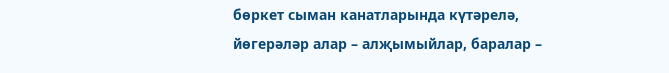бөркет сыман канатларында күтәрелә,
йөгерәләр алар – алҗымыйлар, баралар –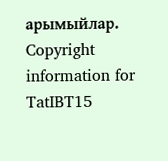арымыйлар.
Copyright information for
TatIBT15